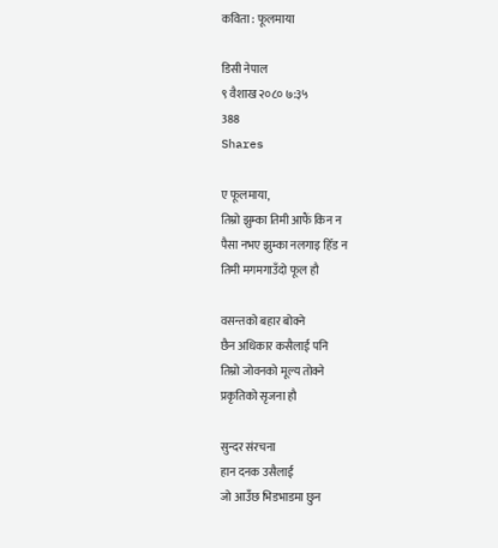कविता : फूलमाया

डिसी नेपाल
९ वैशाख २०८० ७:३५
388
Shares

ए फूलमाया,
तिम्रो झुम्का तिमी आफैं किन न
पैसा नभए झुम्का नलगाइ हिँड न
तिमी मगमगाउँदो फूल हौ

वसन्तको बहार बोक्ने
छैन अधिकार कसैलाई पनि
तिम्रो जोवनको मूल्य तोक्ने
प्रकृतिको सृजना हौ

सुन्दर संरचना
हान दनक उसैलाई
जो आउँछ भिडभाडमा छुन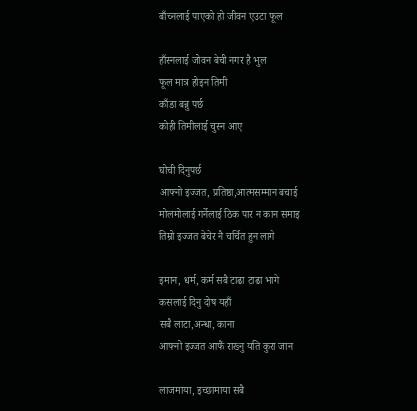बाँच्नलाई पाएको हो जीवन एउटा फूल

हाँस्नलाई जोवन बेची नगर है भुल
फूल मात्र होइन तिमी
काँडा बन्नु पर्छ
कोही तिमीलाई चुस्न आए

घोची दिनुपर्छ
आफ्नो इज्जत, प्रतिष्ठा,आत्मसम्मान बचाई
मोलमोलाई गर्नेलाई ठिक पार न कान समाइ
तिम्रो इज्जत बेचेर नै चर्चित हुन लागे

इमान, धर्म, कर्म सबै टाढा टाढा भागे
कसलाई दिनु दोष यहाँ
सबै लाटा,अन्धा, काना
आफ्नो इज्जत आफैं राख्नु यति कुरा जान

लाजमाया, इच्छामाया सबै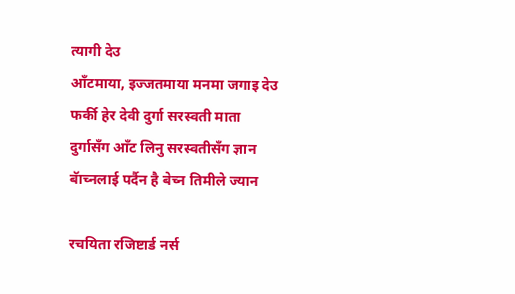त्यागी देउ
आँटमाया, इज्जतमाया मनमा जगाइ देउ
फर्की हेर देवी दुर्गा सरस्वती माता
दुर्गासँग आँट लिनु सरस्वतीसँग ज्ञान
बॅाच्नलाई पर्दैन है बेच्न तिमीले ज्यान

रचयिता रजिष्टार्ड नर्स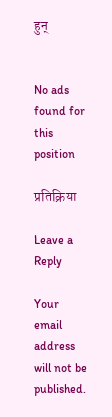हुन्


No ads found for this position

प्रतिक्रिया

Leave a Reply

Your email address will not be published.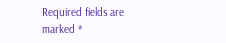Required fields are marked *